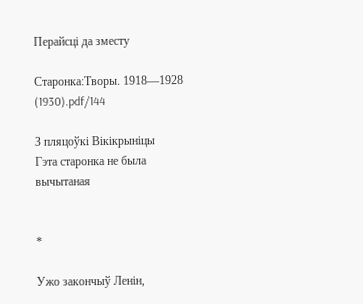Перайсці да зместу

Старонка:Творы. 1918―1928 (1930).pdf/144

З пляцоўкі Вікікрыніцы
Гэта старонка не была вычытаная


*

Ужо закончыў Ленін,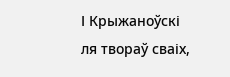І Крыжаноўскі ля твораў сваіх,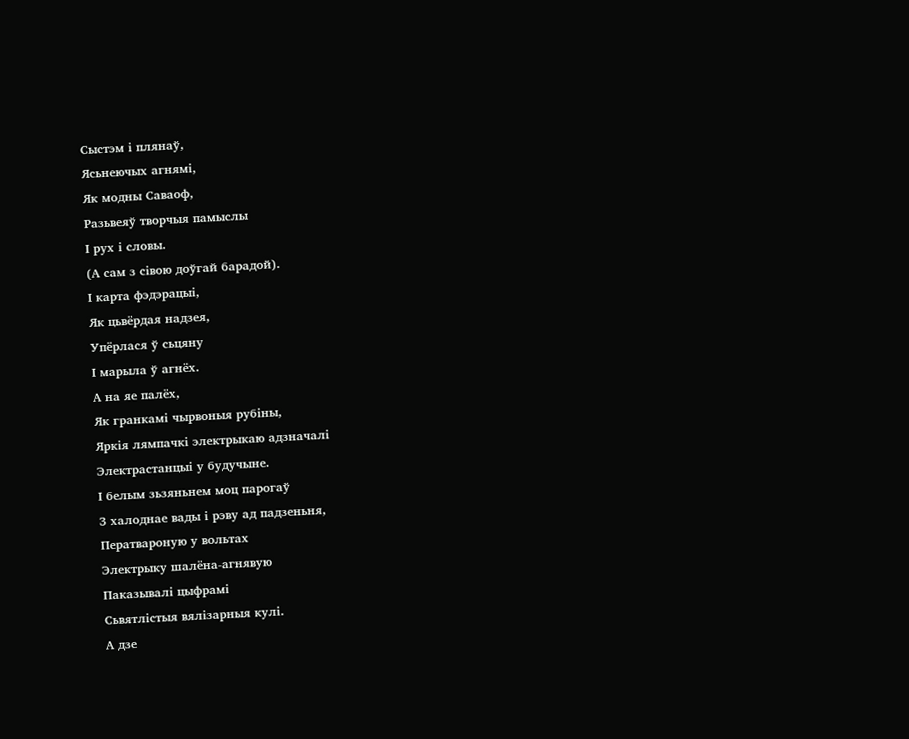Сыстэм і плянаў,
Ясьнеючых агнямі,
Як модны Саваоф,
Разьвеяў творчыя памыслы
І рух і словы.
(А сам з сівою доўгай барадой).
І карта фэдэрацыі,
Як цьвёрдая надзея,
Упёрлася ў сьцяну
І марыла ў агнёх.
А на яе палёх,
Як гранкамі чырвоныя рубіны,
Яркія лямпачкі электрыкаю адзначалі
Электрастанцыі у будучыне.
І белым зьзяньнем моц парогаў
З халоднае вады і рэву ад падзеньня,
Ператвароную у вольтах
Электрыку шалёна-агнявую
Паказывалі цыфрамі
Сьвятлістыя вялізарныя кулі.
А дзе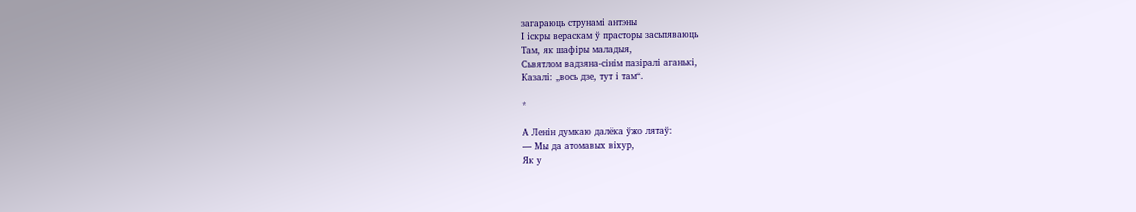загараюць струнамі антэны
І іскры вераскам ў прасторы засьпяваюць
Там, як шафіры маладыя,
Сьвятлом вадзяна-сінім пазіралі аганькі,
Казалі: „вось дзе, тут і там“.

*

А Ленін думкаю далёка ўжо лятаў:
— Мы да атомавых віхур,
Як у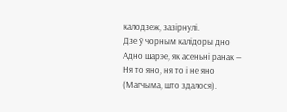калодзеж, зазірнулі.
Дзе ў чорным калідоры дно
Адно шарэе, як асеньні ранак —
Ня то яно, ня то і не яно
(Магчыма, што здалося).